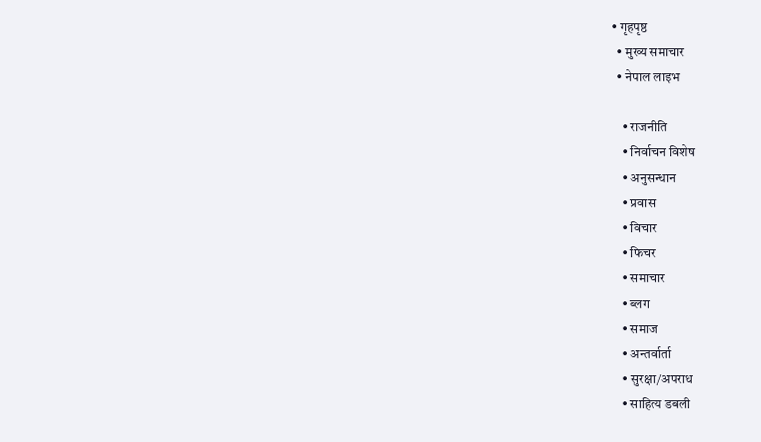• गृहपृष्ठ
  • मुख्य समाचार
  • नेपाल लाइभ

    • राजनीति
    • निर्वाचन विशेष
    • अनुसन्धान
    • प्रवास
    • विचार
    • फिचर
    • समाचार
    • ब्लग
    • समाज
    • अन्तर्वार्ता
    • सुरक्षा/अपराध
    • साहित्य डबली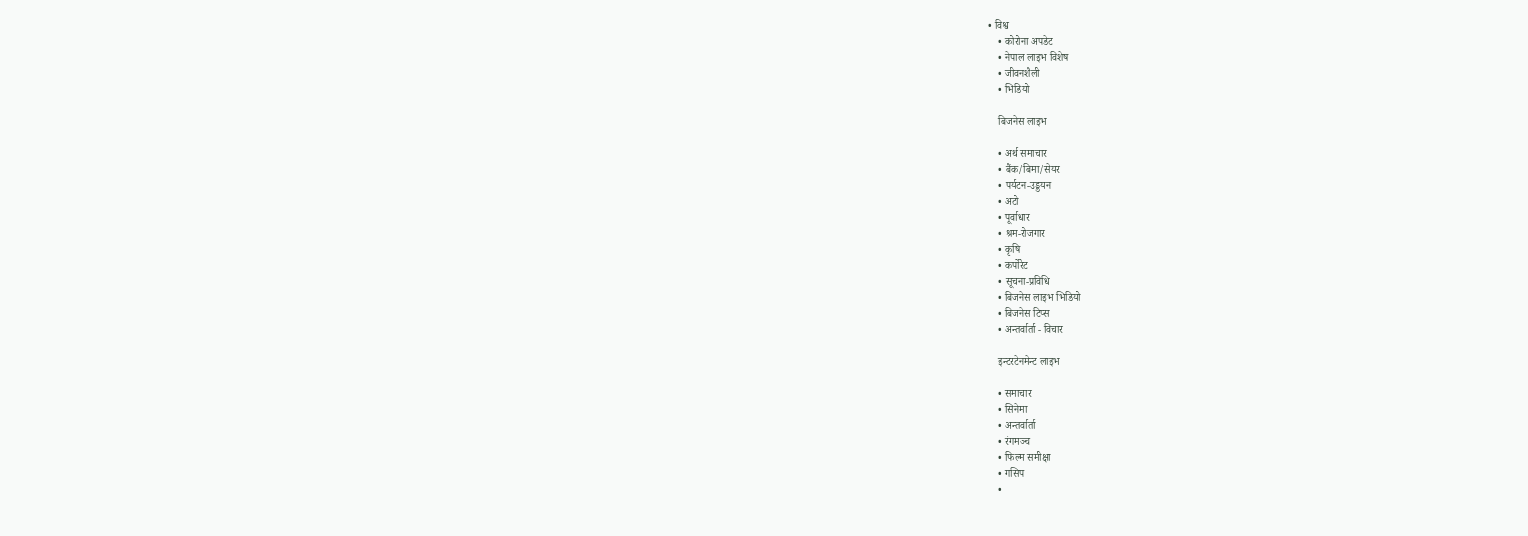• विश्व
    • कोरोना अपडेट
    • नेपाल लाइभ विशेष
    • जीवनशैली
    • भिडियो

    बिजनेस लाइभ

    • अर्थ समाचार
    • बैंक/बिमा/सेयर
    • पर्यटन-उड्डयन
    • अटो
    • पूर्वाधार
    • श्रम-रोजगार
    • कृषि
    • कर्पोरेट
    • सूचना-प्रविधि
    • बिजनेस लाइभ भिडियो
    • बिजनेस टिप्स
    • अन्तर्वार्ता - विचार

    इन्टरटेनमेन्ट लाइभ

    • समाचार
    • सिनेमा
    • अन्तर्वार्ता
    • रंगमञ्च
    • फिल्म समीक्षा
    • गसिप
    •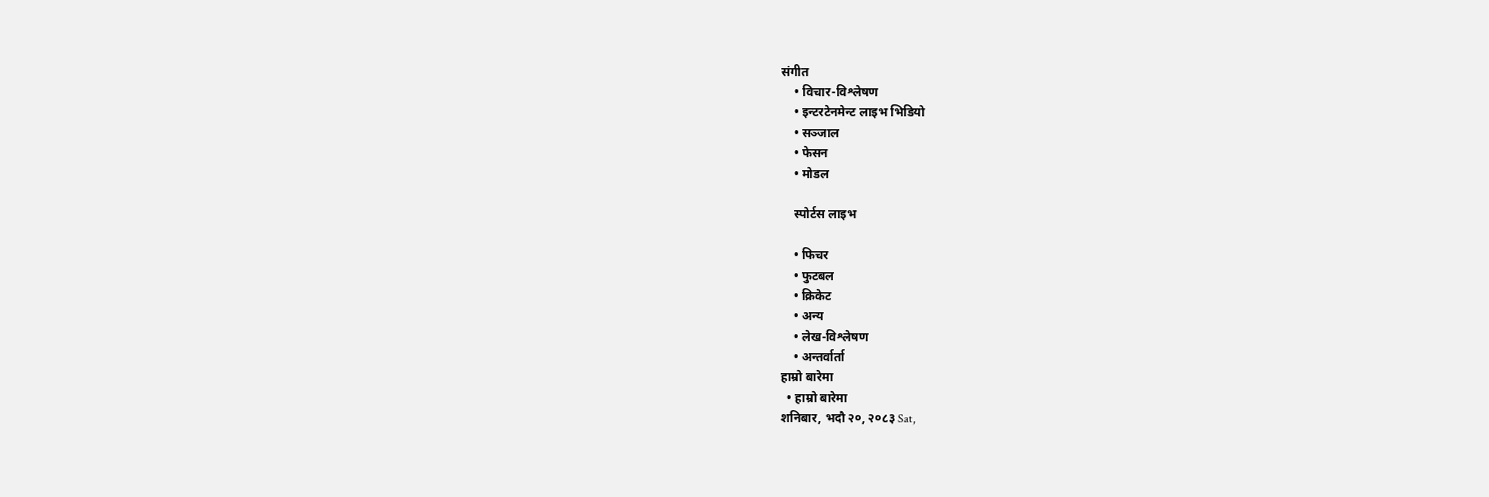संगीत
    • विचार-विश्लेषण
    • इन्टरटेनमेन्ट लाइभ भिडियो
    • सञ्जाल
    • फेसन
    • मोडल

    स्पोर्टस लाइभ

    • फिचर
    • फुटबल
    • क्रिकेट
    • अन्य
    • लेख-विश्लेषण
    • अन्तर्वार्ता
हाम्रो बारेमा
  • हाम्रो बारेमा
शनिबार, भदौ २०, २०८३ Sat,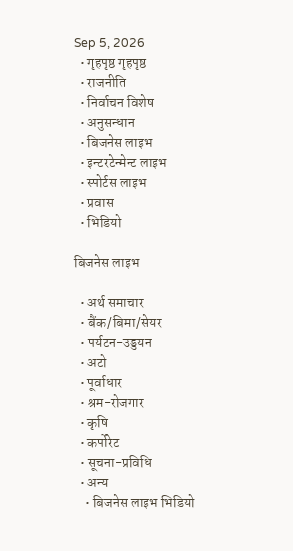Sep 5, 2026
  • गृहपृष्ठ गृहपृष्ठ
  • राजनीति
  • निर्वाचन विशेष
  • अनुसन्धान
  • बिजनेस लाइभ
  • इन्टरटेन्मेन्ट लाइभ
  • स्पोर्टस लाइभ
  • प्रवास
  • भिडियो

बिजनेस लाइभ

  • अर्थ समाचार
  • बैंक/बिमा/सेयर
  • पर्यटन-उड्डयन
  • अटो
  • पूर्वाधार
  • श्रम-रोजगार
  • कृषि
  • कर्पोरेट
  • सूचना-प्रविधि
  • अन्य
    • बिजनेस लाइभ भिडियो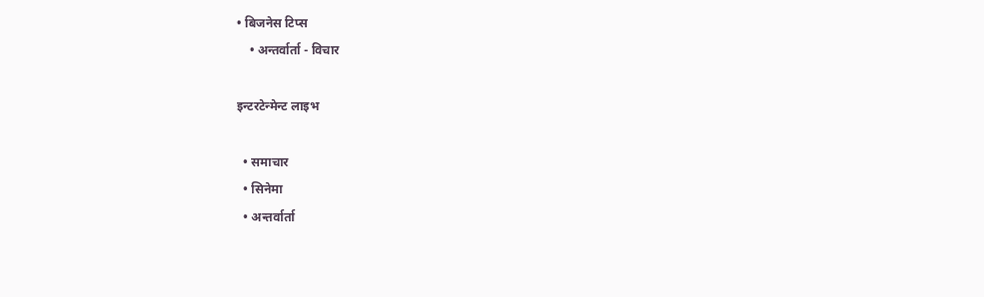• बिजनेस टिप्स
    • अन्तर्वार्ता - विचार

इन्टरटेन्मेन्ट लाइभ

  • समाचार
  • सिनेमा
  • अन्तर्वार्ता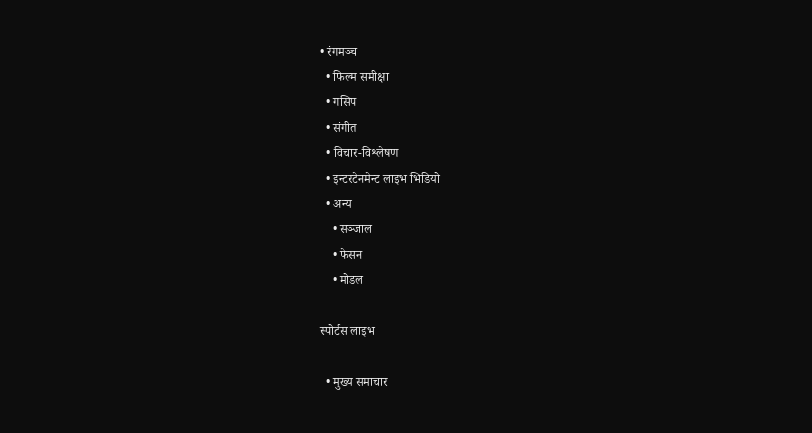• रंगमञ्च
  • फिल्म समीक्षा
  • गसिप
  • संगीत
  • विचार-विश्लेषण
  • इन्टरटेनमेन्ट लाइभ भिडियो
  • अन्य
    • सञ्जाल
    • फेसन
    • मोडल

स्पोर्टस लाइभ

  • मुख्य समाचार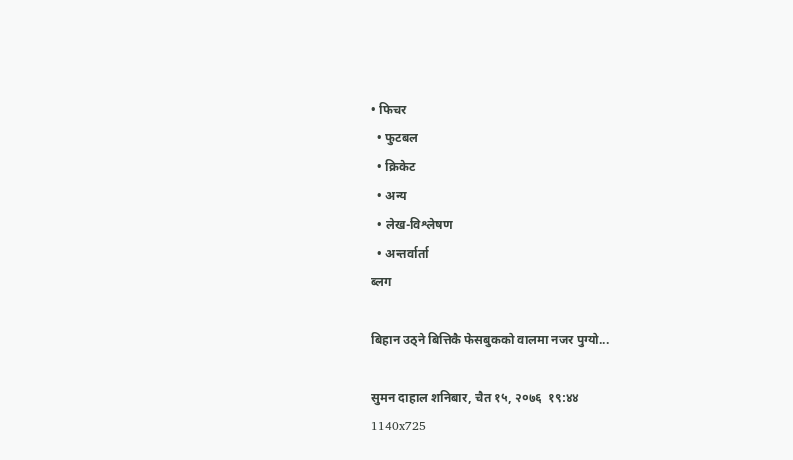• फिचर
  • फुटबल
  • क्रिकेट
  • अन्य
  • लेख-विश्लेषण
  • अन्तर्वार्ता
ब्लग

बिहान उठ्ने बित्तिकै फेसबुकको वालमा नजर पुग्यो...

सुमन दाहाल शनिबार, चैत १५, २०७६  १९:४४
1140x725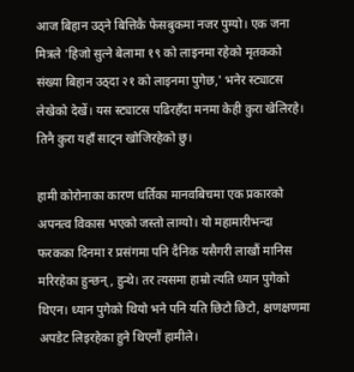आज बिहान उठ्ने बित्तिकै फेसबुकमा नजर पुग्यो। एक जना मित्रले 'हिजो सुत्ने बेलामा १९ को लाइनमा रहेको मृतकको संख्या बिहान उठ्दा २१ को लाइनमा पुगेछ,' भनेर स्ट्याटस लेखेको देखें। यस स्ट्याटस पढिरहँदा मनमा केही कुरा खेलिरहे। तिनै कुरा यहाँ साट्न खोजिरहेको छु।

हामी कोरोनाका कारण धर्तिका मानवबिचमा एक प्रकारको अपनत्व विकास भएको जस्तो लाग्यो। यो महामारीभन्दा फरकका दिनमा र प्रसंगमा पनि दैनिक यसैगरी लाखौं मानिस मरिरहेका हुन्छन्, हुन्थे। तर त्यसमा हाम्रो त्यति ध्यान पुगेको थिएन। ध्यान पुगेको थियो भने पनि यति छिटो छिटो, क्षणक्षणमा अपडेट लिइरहेका हुने थिएनौं हामीले।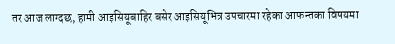तर आज लाग्दछ, हामी आइसियूबाहिर बसेर आइसियूभित्र उपचारमा रहेका आफन्तका विषयमा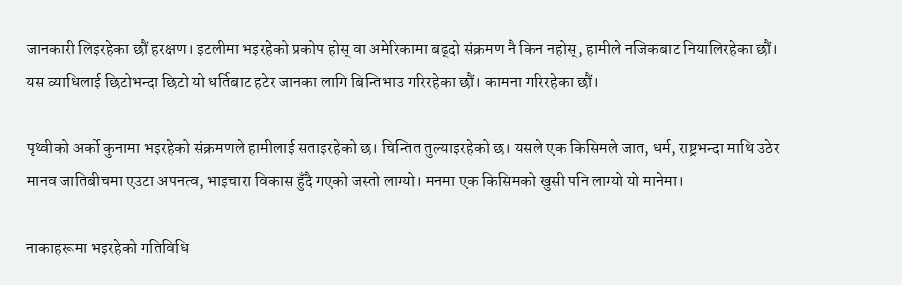जानकारी लिइरहेका छौं हरक्षण। इटलीमा भइरहेको प्रकोप होस् वा अमेरिकामा बढ्दो संक्रमण नै किन नहोस्, हामीले नजिकबाट नियालिरहेका छौं। यस व्याधिलाई छिटोभन्दा छिटो यो धर्तिबाट हटेर जानका लागि बिन्तिभाउ गरिरहेका छौं। कामना गरिरहेका छौं।

पृथ्वीको अर्को कुनामा भइरहेको संक्रमणले हामीलाई सताइरहेको छ। चिन्तित तुल्याइरहेको छ। यसले एक किसिमले जात, धर्म, राष्ट्रभन्दा माथि उठेर मानव जातिबीचमा एउटा अपनत्व, भाइचारा विकास हुँदै गएको जस्तो लाग्यो। मनमा एक किसिमको खुसी पनि लाग्यो यो मानेमा।

नाकाहरूमा भइरहेको गतिविधि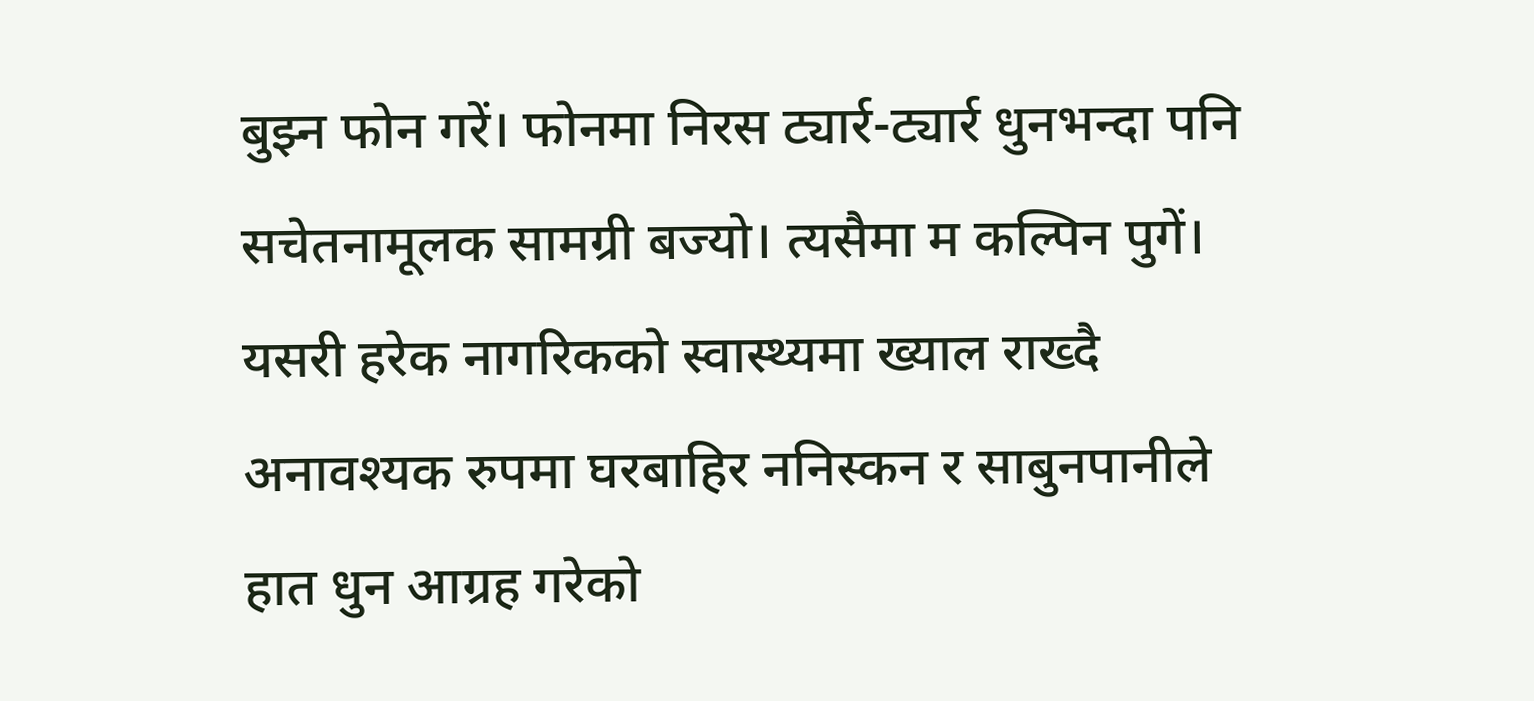बुझ्न फोन गरें। फोनमा निरस ट्यार्र-ट्यार्र धुनभन्दा पनि सचेतनामूलक सामग्री बज्यो। त्यसैमा म कल्पिन पुगें। यसरी हरेक नागरिकको स्वास्थ्यमा ख्याल राख्दै अनावश्यक रुपमा घरबाहिर ननिस्कन र साबुनपानीले हात धुन आग्रह गरेको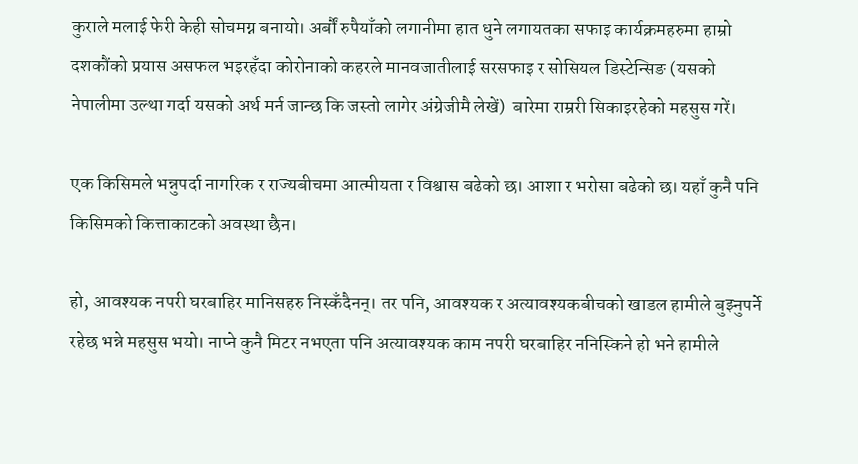कुराले मलाई फेरी केही सोचमग्न बनायो। अर्बौं रुपैयाँको लगानीमा हात धुने लगायतका सफाइ कार्यक्रमहरुमा हाम्रो दशकौंको प्रयास असफल भइरहँदा कोरोनाको कहरले मानवजातीलाई सरसफाइ र सोसियल डिस्टेन्सिङ (यसको नेपालीमा उल्था गर्दा यसको अर्थ मर्न जान्छ कि जस्तो लागेर अंग्रेजीमै लेखें)  बारेमा राम्ररी सिकाइरहेको महसुस गरें।

एक किसिमले भन्नुपर्दा नागरिक र राज्यबीचमा आत्मीयता र विश्वास बढेको छ। आशा र भरोसा बढेको छ। यहाँ कुनै पनि किसिमको कित्ताकाटको अवस्था छैन।

हो, आवश्यक नपरी घरबाहिर मानिसहरु निस्कँदैनन्। तर पनि, आवश्यक र अत्यावश्यकबीचको खाडल हामीले बुझ्नुपर्ने रहेछ भन्ने महसुस भयो। नाप्ने कुनै मिटर नभएता पनि अत्यावश्यक काम नपरी घरबाहिर ननिस्किने हो भने हामीले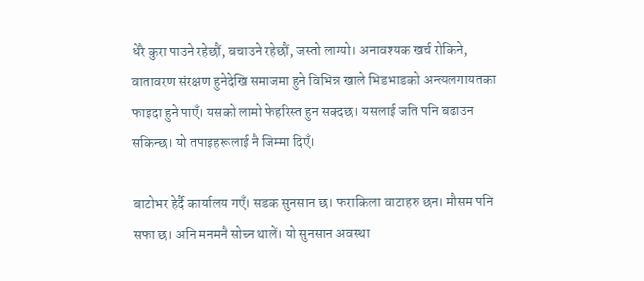धेरै कुरा पाउने रहेछौं, बचाउने रहेछौं, जस्तो लाग्यो। अनावश्यक खर्च रोकिने, वातावरण संरक्षण हुनेदेखि समाजमा हुने विभिन्न खाले भिडभाडको अन्त्यलगायतका फाइदा हुने पाएँ। यसको लामो फेहरिस्त हुन सक्दछ। यसलाई जति पनि बढाउन सकिन्छ। यो तपाइहरूलाई नै जिम्मा दिएँ।

बाटोभर हेर्दै कार्यालय गएँ। सडक सुनसान छ। फराकिला वाटाहरु छन। मौसम पनि सफा छ। अनि मनमनै सोच्न थालें। यो सुनसान अवस्था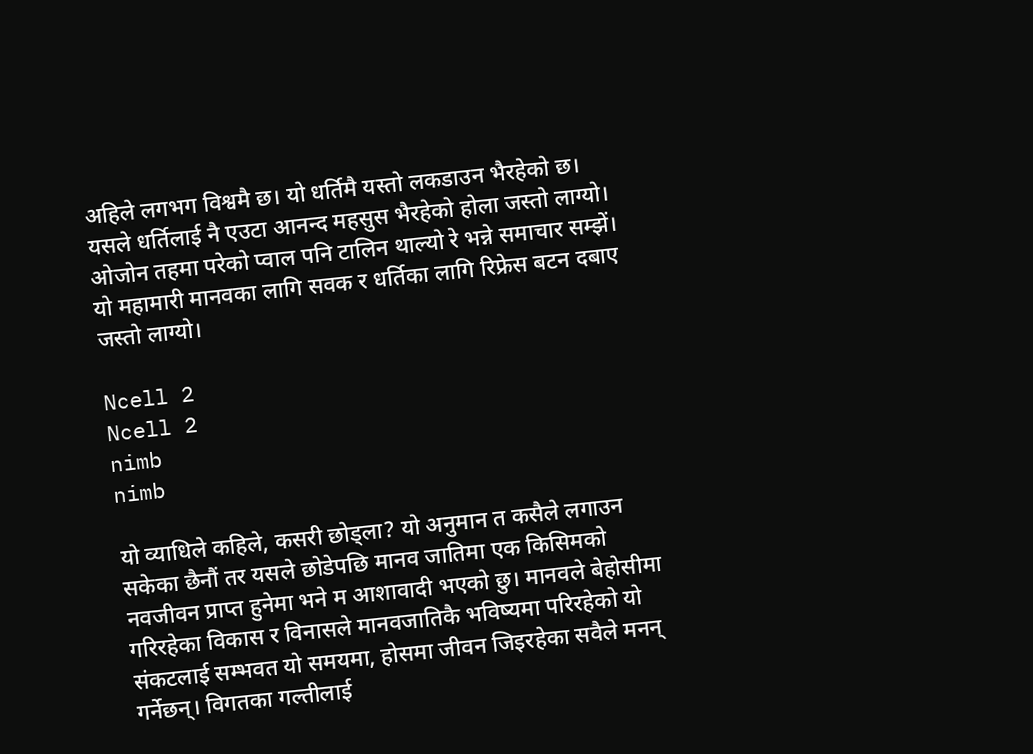अहिले लगभग विश्वमै छ। यो धर्तिमै यस्तो लकडाउन भैरहेको छ। यसले धर्तिलाई नै एउटा आनन्द महसुस भैरहेको होला जस्तो लाग्यो। ओजोन तहमा परेको प्वाल पनि टालिन थाल्यो रे भन्ने समाचार सम्झें। यो महामारी मानवका लागि सवक र धर्तिका लागि रिफ्रेस बटन दबाए जस्तो लाग्यो।

Ncell 2
Ncell 2
nimb
nimb

यो व्याधिले कहिले, कसरी छोड्ला? यो अनुमान त कसैले लगाउन सकेका छैनौं तर यसले छोडेपछि मानव जातिमा एक किसिमको नवजीवन प्राप्त हुनेमा भने म आशावादी भएको छु। मानवले बेहोसीमा गरिरहेका विकास र विनासले मानवजातिकै भविष्यमा परिरहेको यो संकटलाई सम्भवत यो समयमा, होसमा जीवन जिइरहेका सवैले मनन् गर्नेछन्। विगतका गल्तीलाई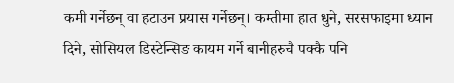कमी गर्नेछन् वा हटाउन प्रयास गर्नेछन्। कम्तीमा हात धुने, सरसफाइमा ध्यान दिने, सोसियल डिस्टेन्सिङ कायम गर्ने बानीहरुचै पक्कै पनि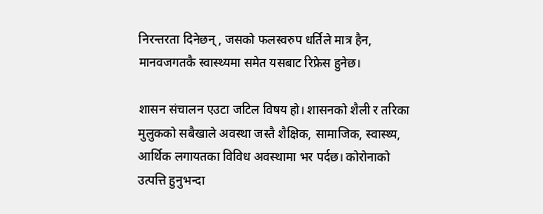निरन्तरता दिनेछन्, जसको फलस्वरुप धर्तिले मात्र हैन, मानवजगतकै स्वास्थ्यमा समेत यसबाट रिफ्रेस हुनेछ।

शासन संचालन एउटा जटिल विषय हो। शासनको शैली र तरिका मुलुकको सबैखाले अवस्था जस्तै शैक्षिक, सामाजिक, स्वास्थ्य, आर्थिक लगायतका विविध अवस्थामा भर पर्दछ। कोरोनाको उत्पत्ति हुनुभन्दा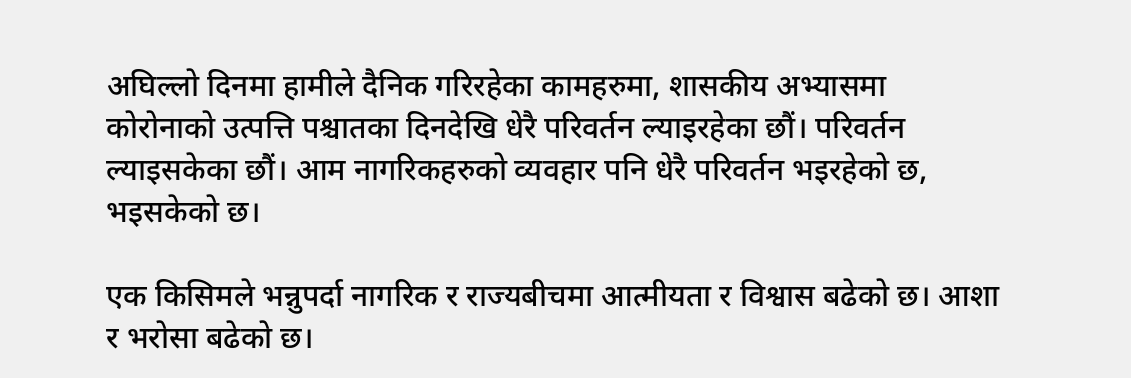अघिल्लो दिनमा हामीले दैनिक गरिरहेका कामहरुमा, शासकीय अभ्यासमा कोरोनाको उत्पत्ति पश्चातका दिनदेखि धेरै परिवर्तन ल्याइरहेका छौं। परिवर्तन ल्याइसकेका छौं। आम नागरिकहरुको व्यवहार पनि धेरै परिवर्तन भइरहेको छ, भइसकेको छ।

एक किसिमले भन्नुपर्दा नागरिक र राज्यबीचमा आत्मीयता र विश्वास बढेको छ। आशा र भरोसा बढेको छ।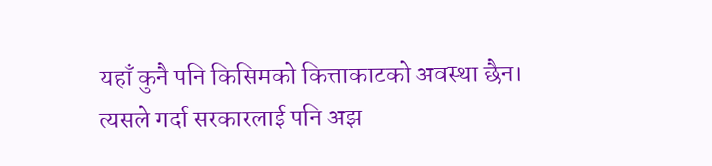यहाँ कुनै पनि किसिमको कित्ताकाटको अवस्था छैन। त्यसले गर्दा सरकारलाई पनि अझ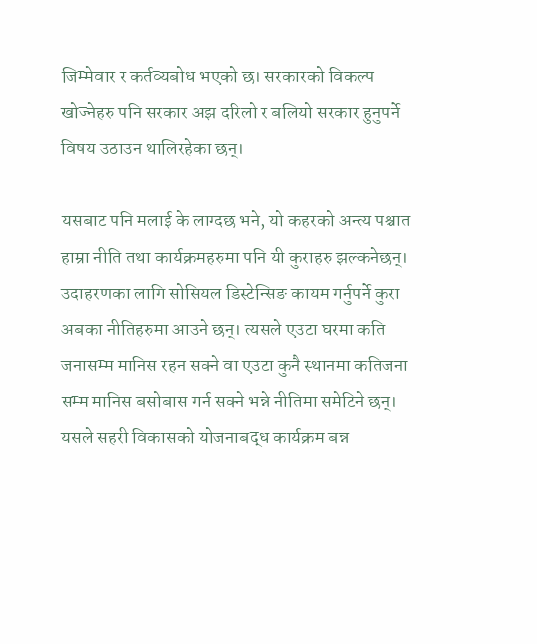जिम्मेवार र कर्तव्यबोध भएको छ। सरकारको विकल्प खोज्नेहरु पनि सरकार अझ दरिलो र बलियो सरकार हुनुपर्ने विषय उठाउन थालिरहेका छन्।

यसबाट पनि मलाई के लाग्दछ भने, यो कहरको अन्त्य पश्चात हाम्रा नीति तथा कार्यक्रमहरुमा पनि यी कुराहरु झल्कनेछन्। उदाहरणका लागि सोसियल डिस्टेन्सिङ कायम गर्नुपर्ने कुरा अबका नीतिहरुमा आउने छन्। त्यसले एउटा घरमा कति जनासम्म मानिस रहन सक्ने वा एउटा कुनै स्थानमा कतिजना सम्म मानिस बसोबास गर्न सक्ने भन्ने नीतिमा समेटिने छन्। यसले सहरी विकासको योजनाबद्ध कार्यक्रम बन्न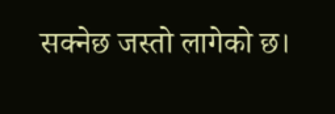सक्नेछ जस्तो लागेको छ।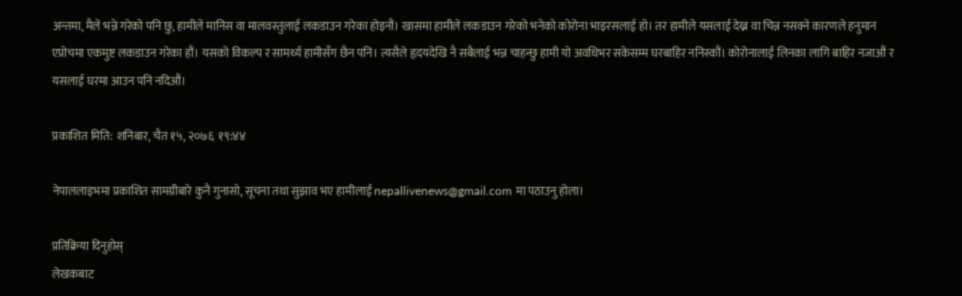अन्तमा, मैले भन्ने गरेको पनि छु, हामीले मानिस वा मालवस्तुलाई लकडाउन गरेका होइनौं। खासमा हामीले लकडाउन गरेको भनेको कोरोना भाइरसलाई हो। तर हामीले यसलाई देख्न वा चिन्न नसक्ने कारणले हनुमान एप्रोचमा एकमुष्ट लकडाउन गरेका हौं। यसको विकल्प र सामर्थ्य हामीसँग छैन पनि। त्यसैले हृदयदेखि नै सबैलाई भन्न चाहन्छु हामी यो अवधिभर सकेसम्म घरबाहिर ननिस्कौं। कोरोनालाई लिनका लागि बाहिर नजाऔं र यसलाई घरमा आउन पनि नदिऔं।

प्रकाशित मिति: शनिबार, चैत १५, २०७६  १९:४४

नेपाललाइभमा प्रकाशित सामग्रीबारे कुनै गुनासो, सूचना तथा सुझाव भए हामीलाई nepallivenews@gmail.com मा पठाउनु होला।

प्रतिक्रिया दिनुहोस्
लेखकबाट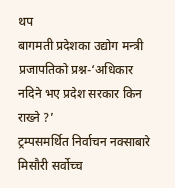थप
बागमती प्रदेशका उद्योग मन्त्री प्रजापतिको प्रश्न-‘अधिकार नदिने भए प्रदेश सरकार किन राख्ने ?’
ट्रम्पसमर्थित निर्वाचन नक्साबारे मिसौरी सर्वोच्च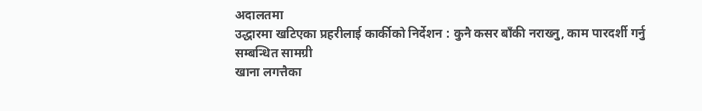अदालतमा
उद्धारमा खटिएका प्रहरीलाई कार्कीको निर्देशन : कुनै कसर बाँकी नराख्नु, काम पारदर्शी गर्नु
सम्बन्धित सामग्री
खाना लगत्तैका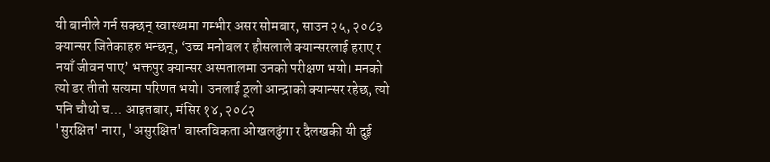यी बानीले गर्न सक्छन् स्वास्थ्यमा गम्भीर असर सोमबार, साउन २५, २०८३
क्यान्सर जितेकाहरु भन्छन्, ‘उच्च मनोबल र हौसलाले क्यान्सरलाई हराए र नयाँ जीवन पाए’ भक्तपुर क्यान्सर अस्पतालमा उनको परीक्षण भयो। मनको त्यो डर तीतो सत्यमा परिणत भयो। उनलाई ठूलो आन्द्राको क्यान्सर रहेछ, त्यो पनि चौथो च... आइतबार, मंसिर १४, २०८२
'सुरक्षित' नारा, 'असुरक्षित' वास्तविकता ओखलढुंगा र दैलखकी यी दुई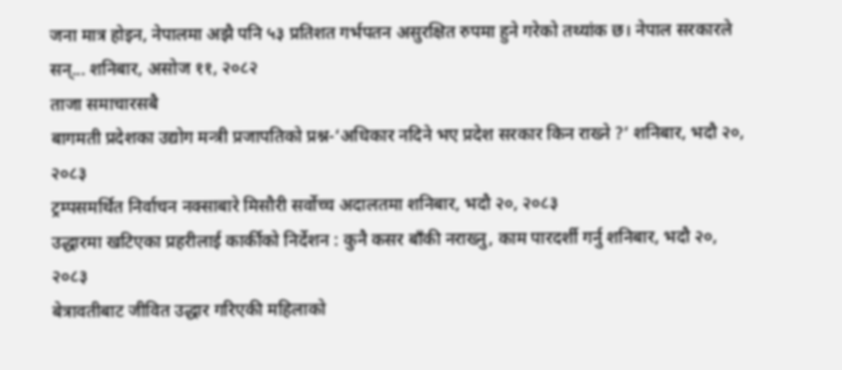जना मात्र होइन, नेपालमा अझै पनि ५३ प्रतिशत गर्भपतन असुरक्षित रुपमा हुने गरेको तथ्यांक छ। नेपाल सरकारले सन्... शनिबार, असोज ११, २०८२
ताजा समाचारसबै
बागमती प्रदेशका उद्योग मन्त्री प्रजापतिको प्रश्न-‘अधिकार नदिने भए प्रदेश सरकार किन राख्ने ?’ शनिबार, भदौ २०, २०८३
ट्रम्पसमर्थित निर्वाचन नक्साबारे मिसौरी सर्वोच्च अदालतमा शनिबार, भदौ २०, २०८३
उद्धारमा खटिएका प्रहरीलाई कार्कीको निर्देशन : कुनै कसर बाँकी नराख्नु, काम पारदर्शी गर्नु शनिबार, भदौ २०, २०८३
बेत्रावतीबाट जीवित उद्धार गरिएकी महिलाको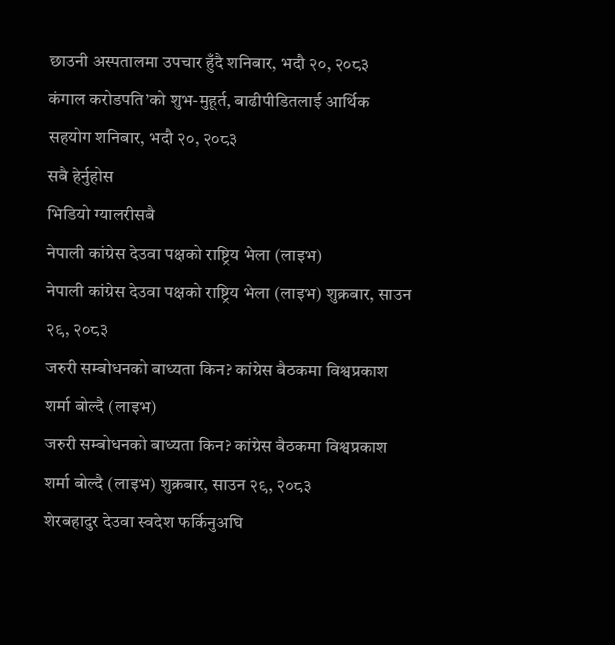छाउनी अस्पतालमा उपचार हुँदै शनिबार, भदौ २०, २०८३
कंगाल करोडपति’को शुभ-मुहूर्त, बाढीपीडितलाई आर्थिक सहयोग शनिबार, भदौ २०, २०८३
सबै हेर्नुहोस
भिडियो ग्यालरीसबै
नेपाली कांग्रेस देउवा पक्षको राष्ट्रिय भेला (लाइभ)
नेपाली कांग्रेस देउवा पक्षको राष्ट्रिय भेला (लाइभ) शुक्रबार, साउन २९, २०८३
जरुरी सम्बोधनको बाध्यता किन? कांग्रेस बैठकमा विश्वप्रकाश शर्मा बोल्दै (लाइभ)
जरुरी सम्बोधनको बाध्यता किन? कांग्रेस बैठकमा विश्वप्रकाश शर्मा बोल्दै (लाइभ) शुक्रबार, साउन २९, २०८३
शेरबहादुर देउवा स्वदेश फर्किनुअघि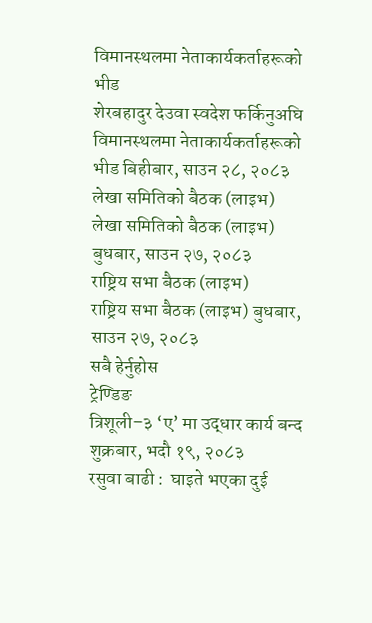विमानस्थलमा नेताकार्यकर्ताहरूको भीड
शेरबहादुर देउवा स्वदेश फर्किनुअघि विमानस्थलमा नेताकार्यकर्ताहरूको भीड बिहीबार, साउन २८, २०८३
लेखा समितिको बैठक (लाइभ)
लेखा समितिको बैठक (लाइभ) बुधबार, साउन २७, २०८३
राष्ट्रिय सभा बैठक (लाइभ)
राष्ट्रिय सभा बैठक (लाइभ) बुधबार, साउन २७, २०८३
सबै हेर्नुहोस
ट्रेण्डिङ
त्रिशूली–३ ‘ए’ मा उद्धार कार्य बन्द शुक्रबार, भदौ १९, २०८३
रसुवा बाढी :  घाइते भएका दुई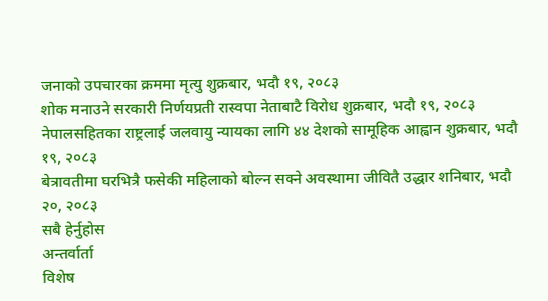जनाको उपचारका क्रममा मृत्यु शुक्रबार, भदौ १९, २०८३
शोक मनाउने सरकारी निर्णयप्रती रास्वपा नेताबाटै विरोध शुक्रबार, भदौ १९, २०८३
नेपालसहितका राष्ट्रलाई जलवायु न्यायका लागि ४४ देशको सामूहिक आह्वान शुक्रबार, भदौ १९, २०८३
बेत्रावतीमा घरभित्रै फसेकी महिलाको बोल्न सक्ने अवस्थामा जीवितै उद्धार शनिबार, भदौ २०, २०८३
सबै हेर्नुहोस
अन्तर्वार्ता
विशेष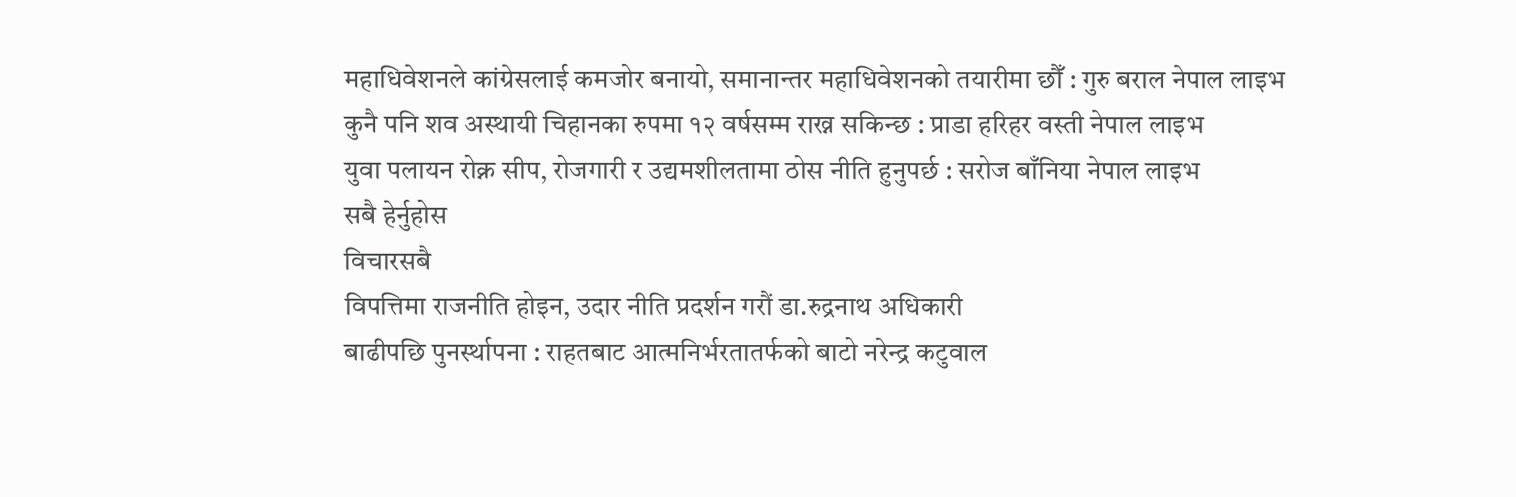महाधिवेशनले कांग्रेसलाई कमजोर बनायो, समानान्तर महाधिवेशनको तयारीमा छौँ : गुरु बराल नेपाल लाइभ
कुनै पनि शव अस्थायी चिहानका रुपमा १२ वर्षसम्म राख्न सकिन्छ : प्राडा हरिहर वस्ती नेपाल लाइभ
युवा पलायन रोक्न सीप, रोजगारी र उद्यमशीलतामा ठोस नीति हुनुपर्छ : सरोज बाँनिया नेपाल लाइभ
सबै हेर्नुहोस
विचारसबै
विपत्तिमा राजनीति होइन, उदार नीति प्रदर्शन गरौं डा.रुद्रनाथ अधिकारी
बाढीपछि पुनर्स्थापना : राहतबाट आत्मनिर्भरतातर्फको बाटो नरेन्द्र कटुवाल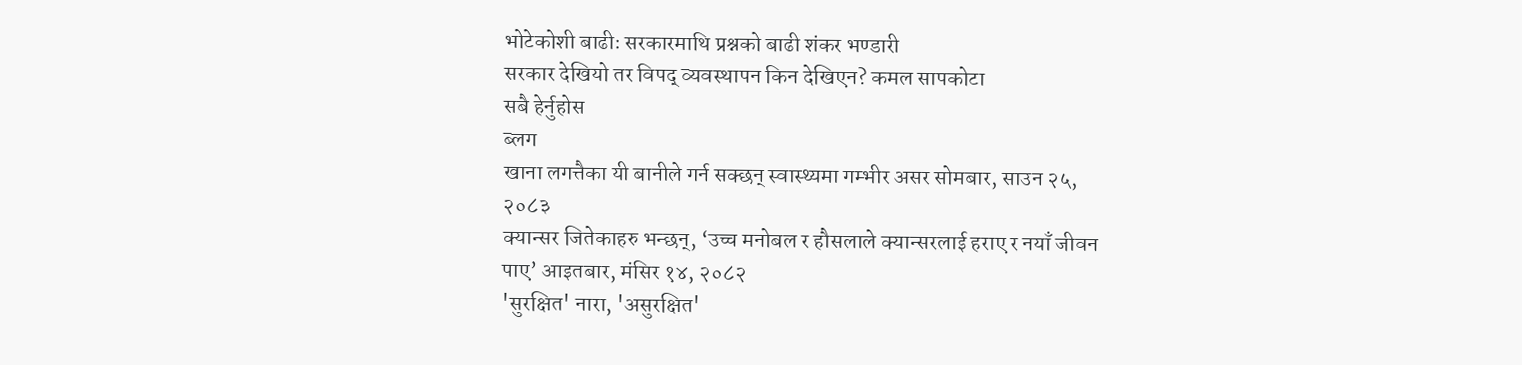भोटेकोशी बाढीः सरकारमाथि प्रश्नको बाढी शंकर भण्डारी
सरकार देखियो तर विपद् व्यवस्थापन किन देखिएन? कमल सापकोटा
सबै हेर्नुहोस
ब्लग
खाना लगत्तैका यी बानीले गर्न सक्छन् स्वास्थ्यमा गम्भीर असर सोमबार, साउन २५, २०८३
क्यान्सर जितेकाहरु भन्छन्, ‘उच्च मनोबल र हौसलाले क्यान्सरलाई हराए र नयाँ जीवन पाए’ आइतबार, मंसिर १४, २०८२
'सुरक्षित' नारा, 'असुरक्षित'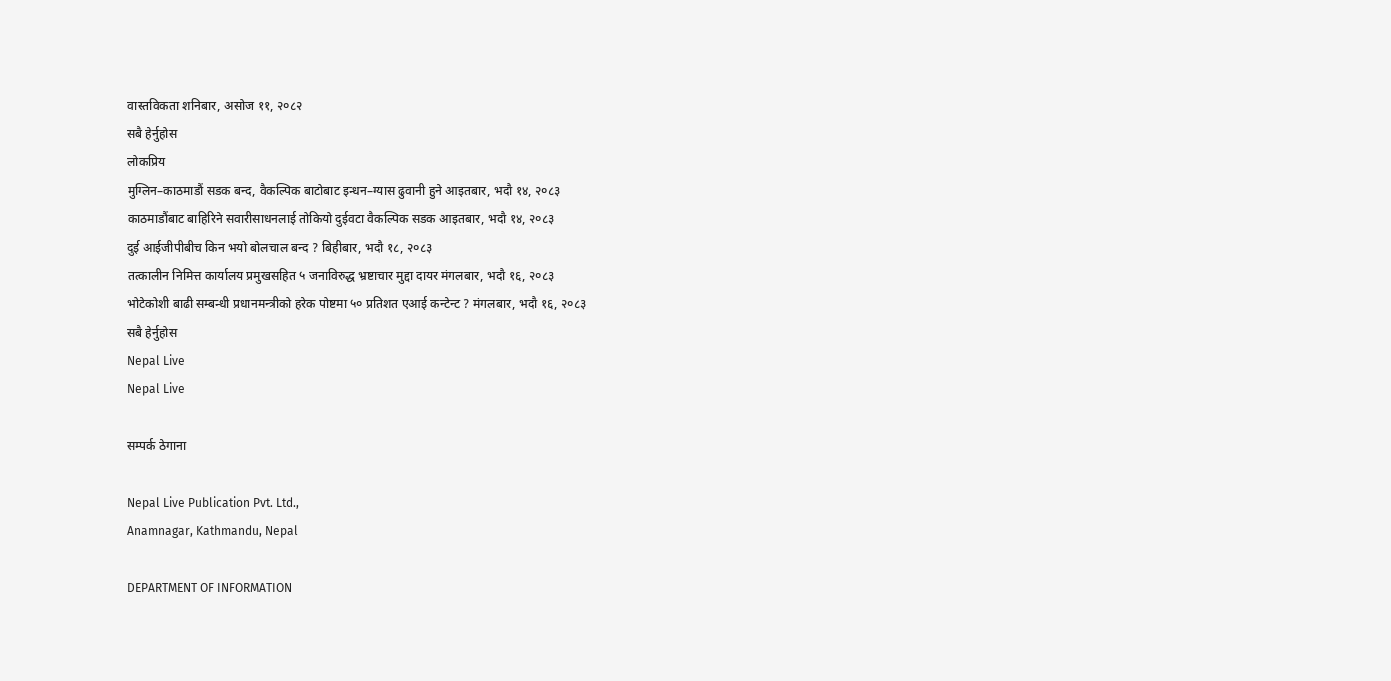वास्तविकता शनिबार, असोज ११, २०८२
सबै हेर्नुहोस
लोकप्रिय
मुग्लिन–काठमाडौं सडक बन्द, वैकल्पिक बाटोबाट इन्धन–ग्यास ढुवानी हुने आइतबार, भदौ १४, २०८३
काठमाडौंबाट बाहिरिने सवारीसाधनलाई तोकियो दुईवटा वैकल्पिक सडक आइतबार, भदौ १४, २०८३
दुई आईजीपीबीच किन भयो बोलचाल बन्द ? बिहीबार, भदौ १८, २०८३
तत्कालीन निमित्त कार्यालय प्रमुखसहित ५ जनाविरुद्ध भ्रष्टाचार मुद्दा दायर मंगलबार, भदौ १६, २०८३
भोटेकोशी बाढी सम्बन्धी प्रधानमन्त्रीको हरेक पोष्टमा ५० प्रतिशत एआई कन्टेन्ट ? मंगलबार, भदौ १६, २०८३
सबै हेर्नुहोस
Nepal Live
Nepal Live

सम्पर्क ठेगाना

Nepal Live Publication Pvt. Ltd.,
Anamnagar, Kathmandu, Nepal

DEPARTMENT OF INFORMATION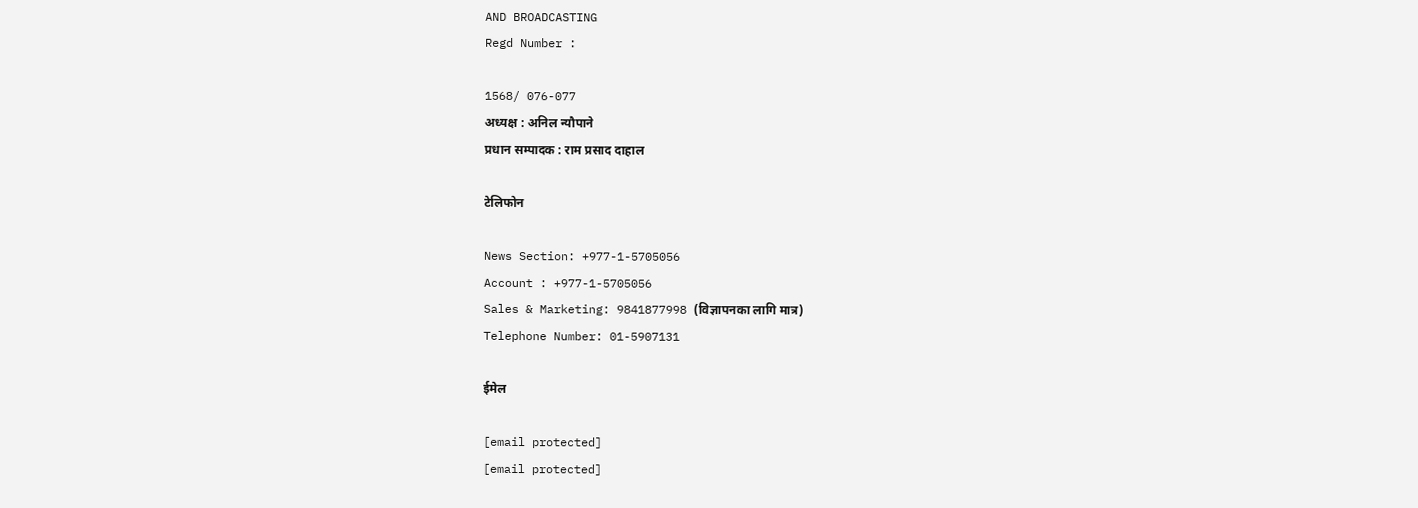AND BROADCASTING
Regd Number :

1568/ 076-077
अध्यक्ष : अनिल न्यौपाने
प्रधान सम्पादक : राम प्रसाद दाहाल

टेलिफोन

News Section: +977-1-5705056
Account : +977-1-5705056
Sales & Marketing: 9841877998 (विज्ञापनका लागि मात्र)
Telephone Number: 01-5907131

ईमेल

[email protected]
[email protected]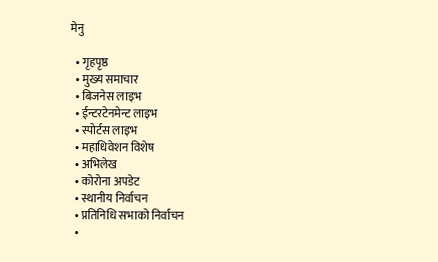मेनु

  • गृहपृष्ठ
  • मुख्य समाचार
  • बिजनेस लाइभ
  • ईन्टरटेनमेन्ट लाइभ
  • स्पोर्टस लाइभ
  • महाधिवेशन विशेष
  • अभिलेख
  • कोरोना अपडेट
  • स्थानीय निर्वाचन
  • प्रतिनिधि सभाको निर्वाचन
  •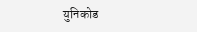युनिकोड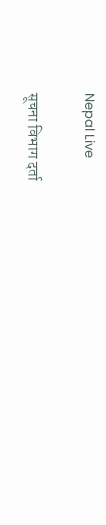Nepal Live

सूचना विभाग दर्ता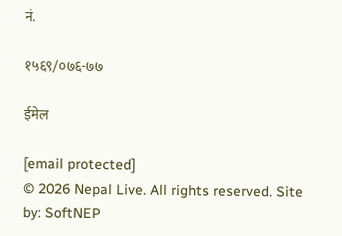नं.

१५६९/०७६-७७

ईमेल

[email protected]
© 2026 Nepal Live. All rights reserved. Site by: SoftNEP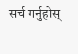सर्च गर्नुहोस्